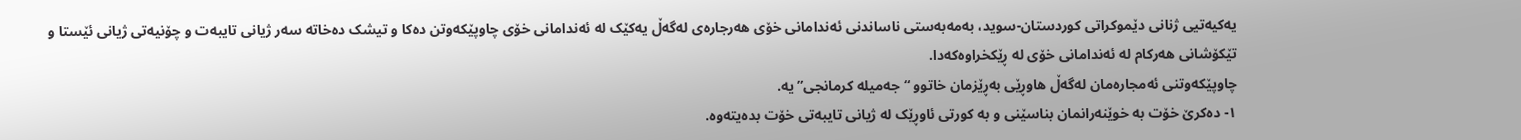یەکیەتیی ژنانی دێموکراتی کوردستان-سوید، بەمەبەستی ناساندنی ئەندامانی خۆی هەرجارەی لەگەڵ یەکێک لە ئەندامانی خۆی چاوپێکەوتن دەکا و تیشک دەخاتە سەر ژیانی تایبەت و چۆنیەتی ژیانی ئێستا و تێکۆشانی هەرکام لە ئەندامانی خۆی لە ڕێکخراوەکەدا.
چاوپێکەوتنی ئەمجارەمان لەگەڵ هاوڕێی بەڕێزمان خاتوو “جەمیلە کرمانجی” یە.
١- دەکرێ خۆت بە خوێنەرانمان بناسێنی و بە کورتی ئاوڕێک لە ژیانی تایبەتی خۆت بدەیتەوە.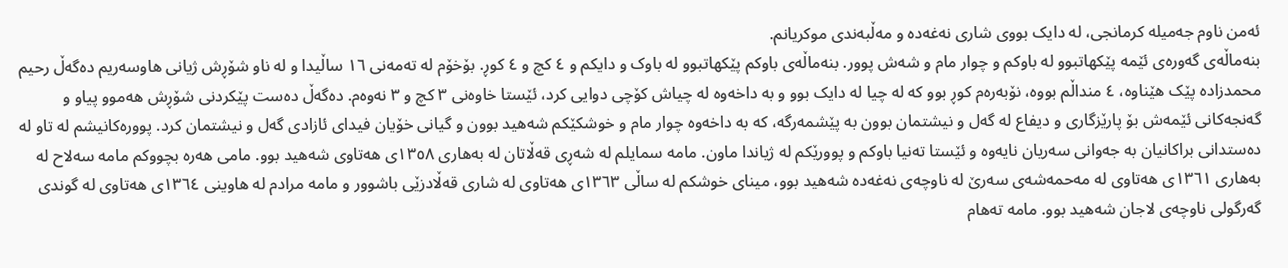ئەمن ناوم جەمیلە کرمانجی، لە دایک بووی شاری نەغەدە و مەڵبەندی موکریانم.
بنەماڵەی گەورەی ئێمە پێکهاتبوو لە باوکم و چوار مام و شەش پوور. بنەماڵەی باوکم پێکهاتبوو لە باوک و دایکم و ٤ کچ و ٤ کوڕ. بۆخۆم لە تەمەنی ١٦ ساڵیدا و لە ناو شۆڕش ژیانی هاوسەریم دەگەڵ رحیم محمدزادە پێک هێناوە، ٤ منداڵم بووە، نۆبەرەم کوڕ بوو کە لە چیا لە دایک بوو و بە داخەوە لە چیاش کۆچی دوایی کرد، ئێستا خاوەنی ٣ کچ و ٣ نەوەم. دەگەڵ دەست پێکردنی شۆڕش هەموو پیاو و گەنجەکانی ئێمەش بۆ پارێزگاری و دیفاع لە گەل و نیشتمان بوون بە پێشمەرگە، کە بە داخەوە چوار مام و خوشکێکم شەهید بوون و گیانی خۆیان فیدای ئازادی گەل و نیشتمان کرد. پوورەکانیشم لە تاو لە دەستدانی براکانیان بە جەوانی سەریان نایەوە و ئێستا تەنیا باوکم و پوورێکم لە ژیاندا ماون. مامە سمایلم لە شەڕی قەڵاتان لە بەهاری ١٣٥٨ی هەتاوی شەهید بوو. مامی هەرە بچووکم مامە سەلاح لە بەهاری ١٣٦١ی هەتاوی لە مەحمەشەی سەرێ لە ناوچەی نەغەدە شەهید بوو، مینای خوشکم لە ساڵی ١٣٦٣ی هەتاوی لە شاری قەڵادزێی باشوور و مامە مرادم لە هاوینی ١٣٦٤ی هەتاوی لە گوندی گەرگولی ناوچەی لاجان شەهید بوو. مامە تەهام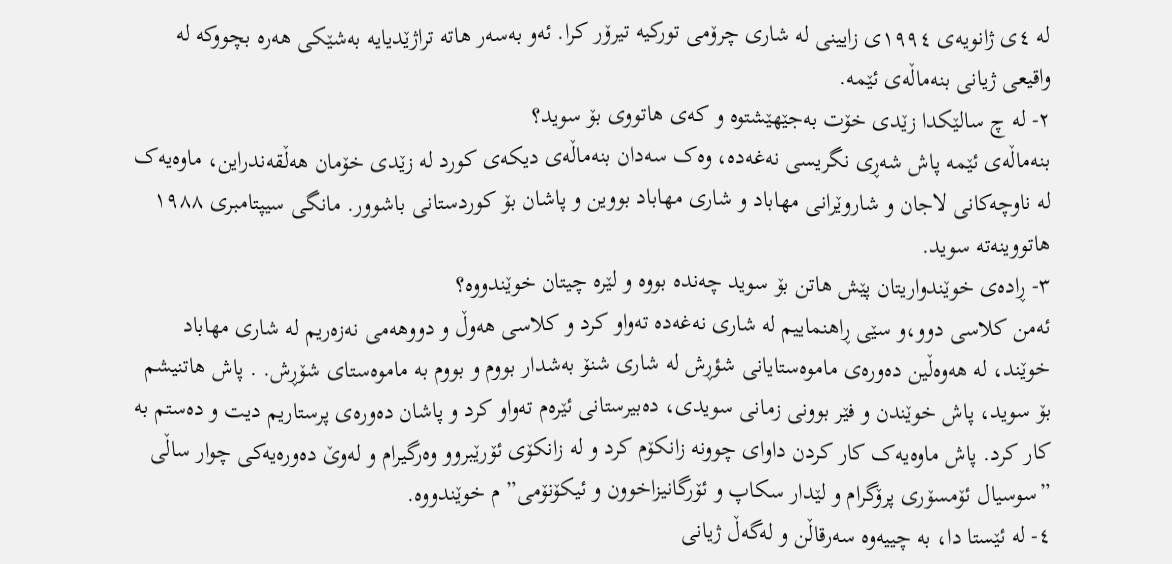لە ٤ی ژانویەی ١٩٩٤ی زایینی لە شاری چرۆمی تورکیە تیرۆر کرا. ئەو بەسەر هاتە تراژێدیایە بەشێکی هەرە بچووکە لە واقیعی ژیانی بنەماڵەی ئێمە.
٢- لە چ سالێکدا زێدی خۆت بەجێهێشتوە و کەی هاتووی بۆ سوید؟
بنەماڵەی ئێمە پاش شەڕی نگریسی نەغەدە، وەک سەدان بنەماڵەی دیکەی کورد لە زێدی خۆمان هەڵقەندراین، ماوەیەک لە ناوچەکانی لاجان و شاروێرانی مهاباد و شاری مهاباد بووین و پاشان بۆ کوردستانی باشوور. مانگی سیپتامبری ١٩٨٨ هاتووینەتە سوید.
٣- ڕادەی خوێندواریتان پێش هاتن بۆ سوید چەندە بووە و لێرە چیتان خوێندووە؟
ئەمن کلاسی دوو،و سێی ڕاهنماییم لە شاری نەغەدە تەواو کرد و کلاسی هەوڵ و دووهەمی نەزەریم لە شاری مهاباد خوێند، لە هەوەڵین دەورەی ماموەستایانی شؤڕش لە شاری شنۆ بەشدار بووم و بووم بە ماموەستای شۆڕش. . پاش هاتنیشم بۆ سوید، پاش خوێندن و فێر بوونی زمانی سویدی، دەبیرستانی ئێرەم تەواو کرد و پاشان دەورەی پرستاریم دیت و دەستم بە کار کرد. پاش ماوەیەک کار کردن داوای چوونە زانکۆم کرد و لە زانکۆی ئۆرێبروو وەرگیرام و لەوێ دەورەیەکی چوار ساڵی ”سوسیال ئۆمسۆری پرۆگرام و لێدار سکاپ و ئۆرگانیزاخوون و ئیکۆنۆمی” م خوێندووە.
٤- لە ئێستا دا، بە چییەوە سەرقاڵن و لەگەڵ ژیانی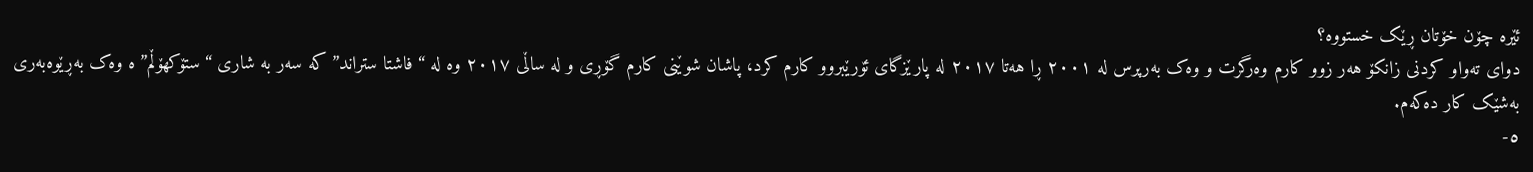ئێرە چۆن خۆتان ڕێک خستووە؟
دوای تەواو کردنی زانکۆ هەر زوو کارم وەرگرت و وەک بەرپرس لە ٢٠٠١ ڕا هەتا ٢٠١٧ لە پارێزگای ئۆرێبروو کارم کرد، پاشان شوێنی کارم گۆڕی و لە ساڵی ٢٠١٧ وە لە “فاشتا ستراند” کە سەر بە شاری “ستۆکهۆڵم” ە وەک بەڕێوەبەری بەشێک کار دەکەم.
٥-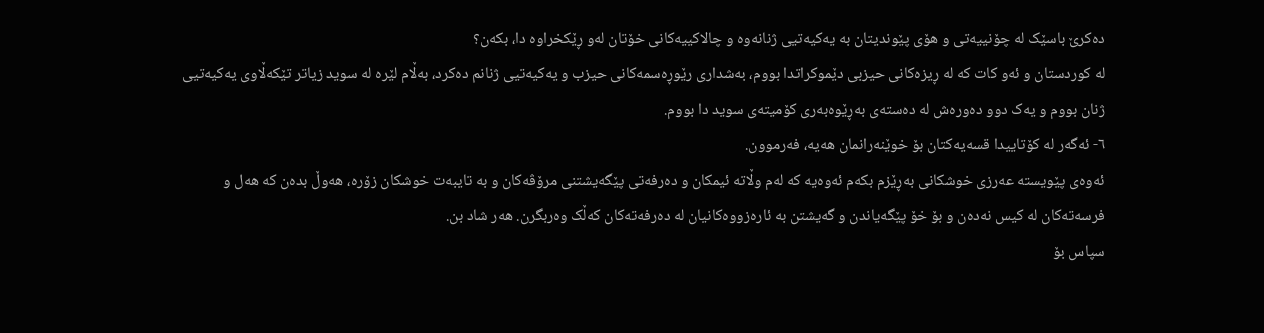دەکرێ باسێک لە چۆنییەتی و هۆی پێوندیتان بە یەکیەتیی ژنانەوە و چالاکییەکانی خۆتان لەو ڕێکخراوە دا، بکەن؟
لە کوردستان و ئەو کات کە لە ڕیزەکانی حیزبی دێموکراتدا بووم، بەشداری رێوڕەسمەکانی حیزب و یەکیەتیی ژنانم دەکرد، بەڵام لێرە لە سوید زیاتر تێکەڵاوی یەکیەتیی ژنان بووم و یەک دوو دەورەش لە دەستەی بەڕێوەبەری کۆمیتەی سوید دا بووم.
٦- ئەگەر لە کۆتاییدا قسەیەکتان بۆ خوێنەرانمان هەیە، فەرموون.
ئەوەی پێویستە عەرزی خوشکانی بەڕێزم بکەم ئەوەیە کە لەم وڵاتە ئیمکان و دەرفەتی پێگەیشتنی مرۆڤەکان و بە تایبەت خوشکان زۆرە، هەوڵ بدەن کە هەل و فرسەتەکان لە کیس نەدەن و بۆ خۆ پێگەیاندن و گەیشتن بە ئارەزووەکانیان لە دەرفەتەکان کەڵک وەربگرن. هەر شاد بن.
سپاس بۆ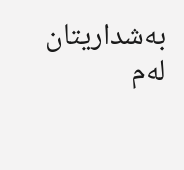بەشداریتان لەم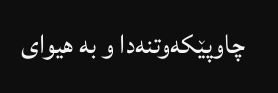چاوپێکەوتنەدا و بە هیوای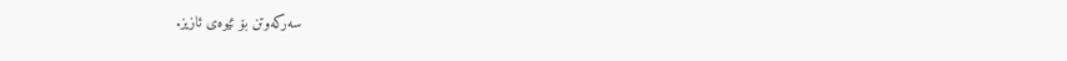سەرکەوتن بۆ ئێوەی ئازیز.